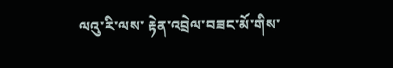ལའུ་རི་ལས་ རྟེན་འབྲེལ་བཟང་མོ་གིས་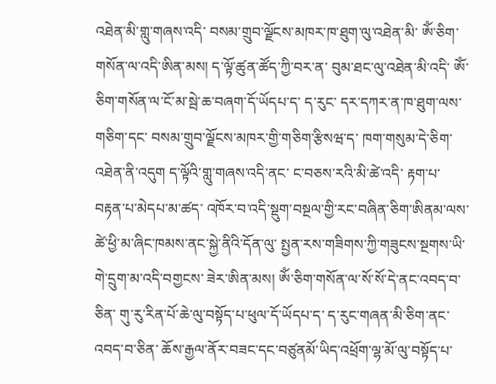འཐེན་མི་གླུ་གཞས་འདི་ བསམ་གྲུབ་ལྗོངས་མཁར་ཁ་ཐུག་ལུ་འཐེན་མི་ ཨོཾ་ཅིག་གསོན་ལ་འདི་ཨིན་མས། ད་ལྟོ་ཚུན་ཚོད་ཀྱི་བར་ན་ བུམ་ཐང་ལུ་འཐེན་མི་འདི་ ཨོཾ་ཅིག་གསོན་ལ་ངོ་མ་སྦེ་ཆ་བཞག་དོ་ཡོདཔ་ད་ ད་རུང་ དར་དཀར་ན་ཁ་ཐུག་ལས་གཅིག་དང་ བསམ་གྲུབ་ལྗོངས་མཁར་གྱི་གཅིག་རྩིསཝ་ད་ ཁག་གསུམ་དེ་ཅིག་འཐེན་ནི་འདུག ད་ལྟོའི་གླུ་གཞས་འདི་ནང་ ང་བཅས་རའི་མི་ཚེ་འདི་ རྟག་པ་བརྟན་པ་མེདཔ་མ་ཚད་ འཁོར་བ་འདི་སྡུག་བསྔལ་གྱི་རང་བཞིན་ཅིག་ཨིནམ་ལས་ ཚེ་ཕྱི་མ་ཞིང་ཁམས་ནང་སྐྱེ་ནིའི་དོན་ལུ་ སྤྱན་རས་གཟིགས་ཀྱི་གཟུངས་སྔགས་ཡི་གེ་དྲུག་མ་འདི་བགྱངས་ ཟེར་ཨིན་མས། ཨོཾ་ཅིག་གསོན་ལ་སོ་སོ་དེ་ནང་འབད་བ་ཅིན་ གུ་རུ་རིན་པོ་ཆེ་ལུ་བསྟོད་པ་ཕུལ་དོ་ཡོདཔ་ད་ ད་རུང་གཞན་མི་ཅིག་ནང་འབད་བ་ཅིན་ ཆོས་རྒྱལ་ནོར་བཟང་དང་བཙུནམོ་ཡིད་འཕྲོག་ལྷ་མོ་ལུ་བསྟོད་པ་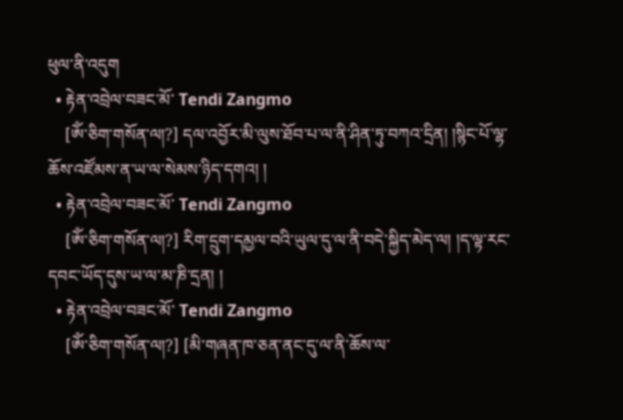ཕུལ་ནི་འདུག
  • རྟེན་འབྲེལ་བཟང་མོ་ Tendi Zangmo
    [ཨོཾ་ཅིག་གསོན་ལ།?] དལ་འབྱོར་མི་ལུས་ཐོབ་པ་ལ་ནི་ཤིན་ཏུ་བཀའ་དྲིན། །སྙིང་པོ་ལྷ་ཆོས་འཛོམས་ན་ཡ་ལ་སེམས་ཉིད་དགའ། །
  • རྟེན་འབྲེལ་བཟང་མོ་ Tendi Zangmo
    [ཨོཾ་ཅིག་གསོན་ལ།?] རིག་དྲུག་དམྱལ་བའི་ཡུལ་དུ་ལ་ནི་བདེ་སྐྱིད་མེད་ལ། །ད་ལྟ་རང་དབང་ཡོད་དུས་ཡ་ལ་མ་ཎི་དྲན། །
  • རྟེན་འབྲེལ་བཟང་མོ་ Tendi Zangmo
    [ཨོཾ་ཅིག་གསོན་ལ།?] [མི་གཞན་ཁ་ཅན་ནང་དུ་ལ་ནི་ཆོས་ལ་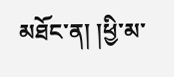མཐོང་ན། །ཕྱི་མ་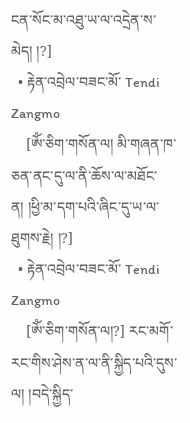ངན་སོང་མ་འཐུ་ཡ་ལ་འདྲེན་ས་མེད། །?]
  • རྟེན་འབྲེལ་བཟང་མོ་ Tendi Zangmo
    [ཨོཾ་ཅིག་གསོན་ལ། མི་གཞན་ཁ་ཅན་ནང་དུ་ལ་ནི་ཆོས་ལ་མཐོང་ན། །ཕྱི་མ་དག་པའི་ཞིང་དུ་ཡ་ལ་ཐུགས་རྗེ། །?]
  • རྟེན་འབྲེལ་བཟང་མོ་ Tendi Zangmo
    [ཨོཾ་ཅིག་གསོན་ལ།?] རང་མགོ་རང་གིས་ཤེས་ན་ལ་ནི་སྐྱིད་པའི་དུས་ལ། །བདེ་སྐྱིད་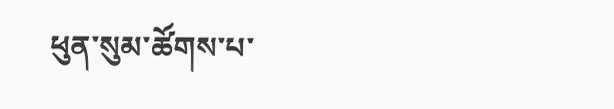ཕུན་སུམ་ཚོགས་པ་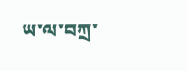ཡ་ལ་བཀྲ་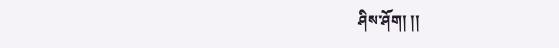ཤིས་ཤོག། །།